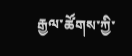རྒྱལ་ཚོགས་ཀྱི་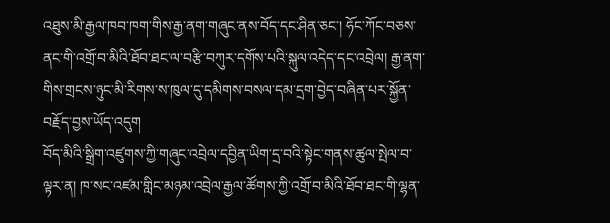འཐུས་མི་རྒྱལ་ཁབ་ཁག་གིས་རྒྱ་ནག་གཞུང་ནས་བོད་དང་ཤིན་ཅང་། ཧོང་ཀོང་བཅས་ནང་གི་འགྲོ་བ་མིའི་ཐོབ་ཐང་ལ་བརྩི་བཀུར་དགོས་པའི་སྐུལ་འདེད་དང་འབྲེལ། རྒྱ་ནག་གིས་གྲངས་ཉུང་མི་རིགས་ས་ཁུལ་དུ་དམིགས་བསལ་དམ་དྲག་བྱེད་བཞིན་པར་སྐྱོན་བརྗོད་བྱས་ཡོད་འདུག
བོད་མིའི་སྒྲིག་འཛུགས་ཀྱི་གཞུང་འབྲེལ་དབྱིན་ཡིག་དྲ་བའི་སྟེང་གནས་ཚུལ་སྤེལ་བ་ལྟར་ན། ཁ་སང་འཛམ་གླིང་མཉམ་འབྲེལ་རྒྱལ་ཚོགས་ཀྱི་འགྲོ་བ་མིའི་ཐོབ་ཐང་གི་ལྷན་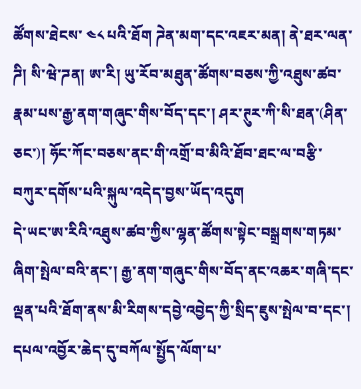ཚོགས་ཐེངས་ ༤༨ པའི་ཐོག ཌེན་མག་དང་འཇར་མན། ནེ་ཐར་ལན་ཌི། སི་ཝེ་ཌན། ཨ་རི། ཡུ་རོབ་མཐུན་ཚོགས་བཅས་ཀྱི་འཐུས་ཚབ་རྣམ་པས་རྒྱ་ནག་གཞུང་གིས་བོད་དང་། ཤར་ཊུར་ཀི་སི་ཐན་(ཤིན་ཅང་)། ཧོང་ཀོང་བཅས་ནང་གི་འགྲོ་བ་མིའི་ཐོབ་ཐང་ལ་བརྩི་བཀུར་དགོས་པའི་སྐུལ་འདེད་བྱས་ཡོད་འདུག
དེ་ཡང་ཨ་རིའི་འཐུས་ཚབ་ཀྱིས་ལྷན་ཚོགས་སྟེང་བསྒྲགས་གཏམ་ཞིག་སྤེལ་བའི་ནང་། རྒྱ་ནག་གཞུང་གིས་བོད་ནང་འཆར་གཞི་དང་ལྡན་པའི་ཐོག་ནས་མི་རིགས་དབྱེ་འབྱེད་ཀྱི་སྲིད་ཇུས་སྤེལ་བ་དང་། དཔལ་འབྱོར་ཆེད་དུ་བཀོལ་སྤྱོད་ལོག་པ་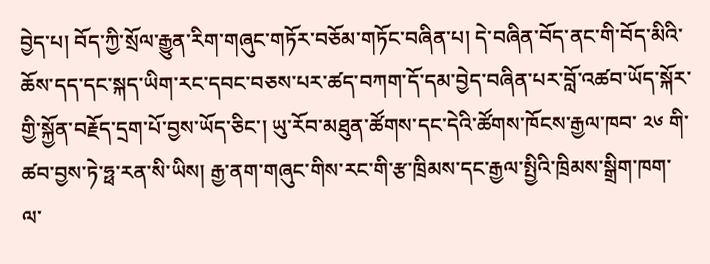བྱེད་པ། བོད་ཀྱི་སྲོལ་རྒྱུན་རིག་གཞུང་གཏོར་བཅོམ་གཏོང་བཞིན་པ། དེ་བཞིན་བོད་ནང་གི་བོད་མིའི་ཆོས་དད་དང་སྐད་ཡིག་རང་དབང་བཅས་པར་ཚད་བཀག་དོ་དམ་བྱེད་བཞིན་པར་བློ་འཚབ་ཡོད་སྐོར་གྱི་སྐྱོན་བརྗོད་དྲག་པོ་བྱས་ཡོད་ཅིང་། ཡུ་རོབ་མཐུན་ཚོགས་དང་དེའི་ཚོགས་ཁོངས་རྒྱལ་ཁབ་ ༢༦ གི་ཚབ་བྱས་ཏེ་ཧྥ་རན་སི་ཡིས། རྒྱ་ནག་གཞུང་གིས་རང་གི་རྩ་ཁྲིམས་དང་རྒྱལ་སྤྱིའི་ཁྲིམས་སྒྲིག་ཁག་ལ་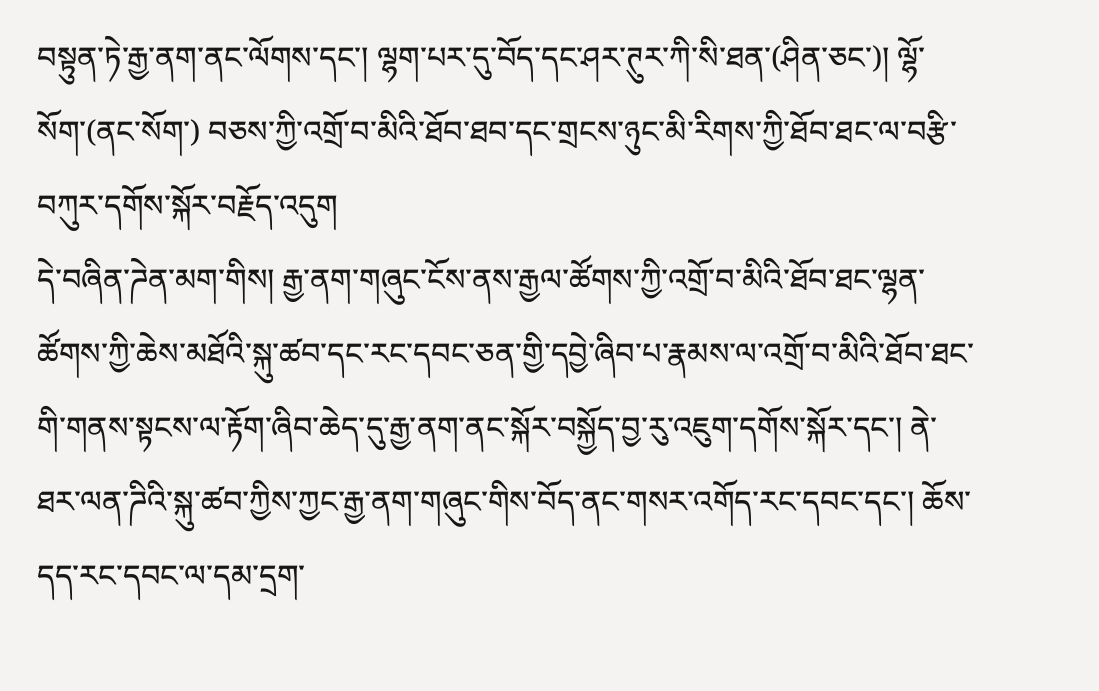བསྟུན་ཏེ་རྒྱ་ནག་ནང་ལོགས་དང་། ལྷག་པར་དུ་བོད་དང་ཤར་ཊུར་ཀི་སི་ཐན་(ཤིན་ཅང་)། ལྷོ་སོག་(ནང་སོག་) བཅས་ཀྱི་འགྲོ་བ་མིའི་ཐོབ་ཐབ་དང་གྲངས་ཉུང་མི་རིགས་ཀྱི་ཐོབ་ཐང་ལ་བརྩི་བཀུར་དགོས་སྐོར་བརྗོད་འདུག
དེ་བཞིན་ཌེན་མག་གིས། རྒྱ་ནག་གཞུང་ངོས་ནས་རྒྱལ་ཚོགས་ཀྱི་འགྲོ་བ་མིའི་ཐོབ་ཐང་ལྷན་ཚོགས་ཀྱི་ཆེས་མཐོའི་སྐུ་ཚབ་དང་རང་དབང་ཅན་གྱི་དབྱེ་ཞིབ་པ་རྣམས་ལ་འགྲོ་བ་མིའི་ཐོབ་ཐང་གི་གནས་སྟངས་ལ་རྟོག་ཞིབ་ཆེད་དུ་རྒྱ་ནག་ནང་སྐོར་བསྐྱོད་བྱ་རུ་འཇུག་དགོས་སྐོར་དང་། ནེ་ཐར་ལན་ཌིའི་སྐུ་ཚབ་ཀྱིས་ཀྱང་རྒྱ་ནག་གཞུང་གིས་བོད་ནང་གསར་འགོད་རང་དབང་དང་། ཆོས་དད་རང་དབང་ལ་དམ་དྲག་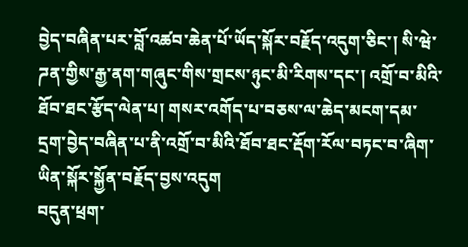བྱེད་བཞིན་པར་བློ་འཚབ་ཆེན་པོ་ཡོད་སྐོར་བརྗོད་འདུག་ཅིང་། སི་ཝེ་ཌན་གྱིས་རྒྱ་ནག་གཞུང་གིས་གྲངས་ཉུང་མི་རིགས་དང་། འགྲོ་བ་མིའི་ཐོབ་ཐང་རྩོད་ལེན་པ། གསར་འགོད་པ་བཅས་ལ་ཆེད་མངག་དམ་དྲག་བྱེད་བཞིན་པ་ནི་འགྲོ་བ་མིའི་ཐོབ་ཐང་རྡོག་རོལ་བཏང་བ་ཞིག་ཡིན་སྐོར་སྐྱོན་བརྗོད་བྱས་འདུག
བདུན་ཕྲག་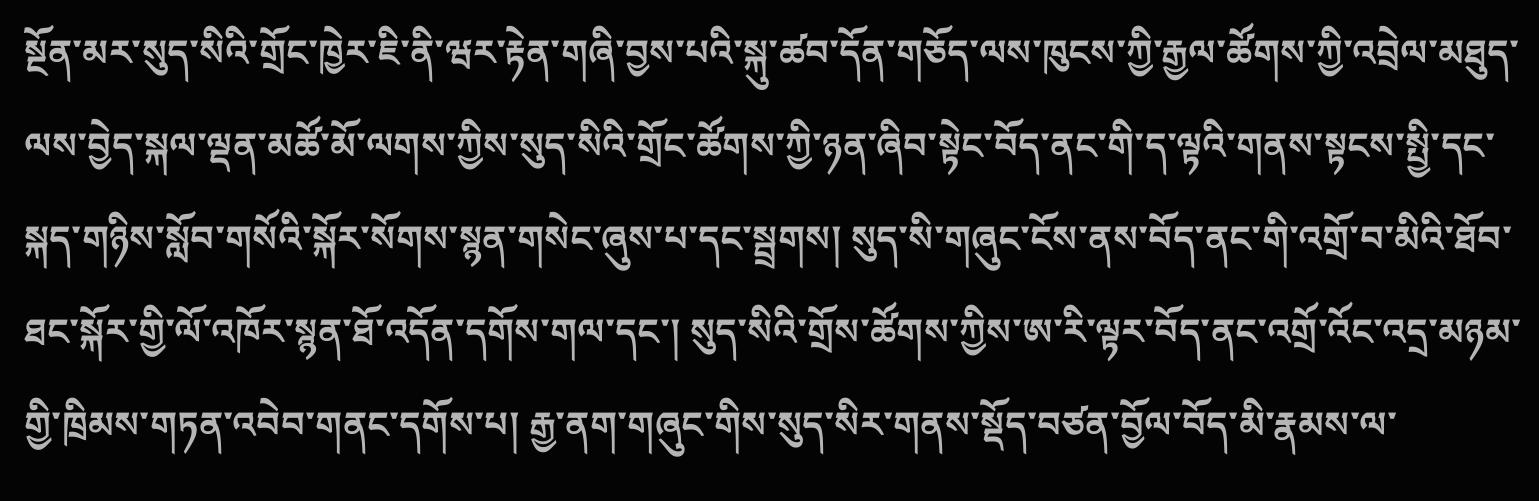སྔོན་མར་སུད་སིའི་གྲོང་ཁྱེར་ཇི་ནི་ཝར་རྟེན་གཞི་བྱས་པའི་སྐུ་ཚབ་དོན་གཅོད་ལས་ཁུངས་ཀྱི་རྒྱལ་ཚོགས་ཀྱི་འབྲེལ་མཐུད་ལས་བྱེད་སྐལ་ལྡན་མཚོ་མོ་ལགས་ཀྱིས་སུད་སིའི་གྲོང་ཚོགས་ཀྱི་ཉན་ཞིབ་སྟེང་བོད་ནང་གི་ད་ལྟའི་གནས་སྟངས་སྤྱི་དང་སྐད་གཉིས་སློབ་གསོའི་སྐོར་སོགས་སྙན་གསེང་ཞུས་པ་དང་སྦྲགས། སུད་སི་གཞུང་ངོས་ནས་བོད་ནང་གི་འགྲོ་བ་མིའི་ཐོབ་ཐང་སྐོར་གྱི་ལོ་འཁོར་སྙན་ཐོ་འདོན་དགོས་གལ་དང་། སུད་སིའི་གྲོས་ཚོགས་ཀྱིས་ཨ་རི་ལྟར་བོད་ནང་འགྲོ་འོང་འདྲ་མཉམ་གྱི་ཁྲིམས་གཏན་འབེབ་གནང་དགོས་པ། རྒྱ་ནག་གཞུང་གིས་སུད་སིར་གནས་སྡོད་བཙན་བྱོལ་བོད་མི་རྣམས་ལ་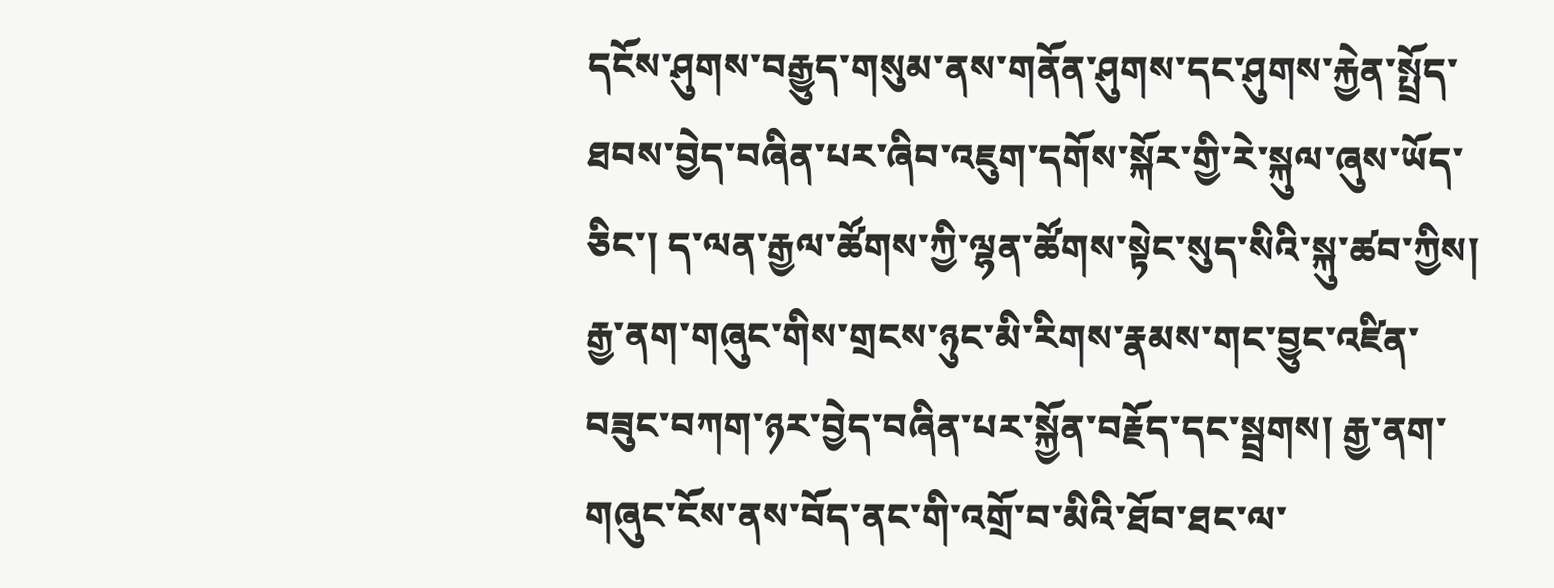དངོས་ཤུགས་བརྒྱུད་གསུམ་ནས་གནོན་ཤུགས་དང་ཤུགས་རྐྱེན་སྤྲོད་ཐབས་བྱེད་བཞིན་པར་ཞིབ་འཇུག་དགོས་སྐོར་གྱི་རེ་སྐུལ་ཞུས་ཡོད་ཅིང་། ད་ལན་རྒྱལ་ཚོགས་ཀྱི་ལྷན་ཚོགས་སྟེང་སུད་སིའི་སྐུ་ཚབ་ཀྱིས། རྒྱ་ནག་གཞུང་གིས་གྲངས་ཉུང་མི་རིགས་རྣམས་གང་བྱུང་འཛིན་བཟུང་བཀག་ཉར་བྱེད་བཞིན་པར་སྐྱོན་བརྗོད་དང་སྦྲགས། རྒྱ་ནག་གཞུང་ངོས་ནས་བོད་ནང་གི་འགྲོ་བ་མིའི་ཐོབ་ཐང་ལ་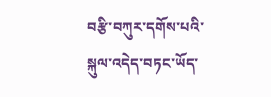བརྩི་བཀུར་དགོས་པའི་སྐུལ་འདེད་བཏང་ཡོད་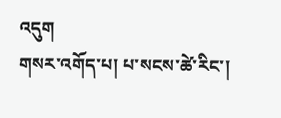འདུག
གསར་འགོད་པ། པ་སངས་ཚེ་རིང་།